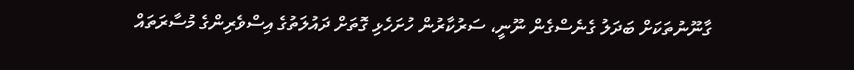ގާނޫނުތަކަށް ބަދަލު ގެނެސްގެން ނޫނީ، ސަރުކާރުން ހުށަހެޅި ގޮތަށް ދައުލަތުގެ އިސްވެރިންގެ މުސާރަތައް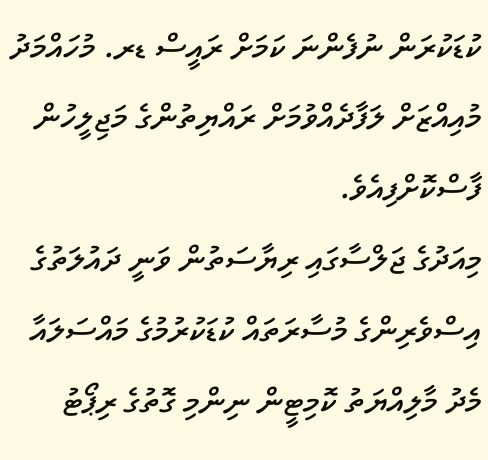ކުޑަކުރަން ނުފެންނަ ކަމަށް ރައީސް ޑރ. މުހައްމަދު މުއިއްޒަށް ލަފާދެއްވުމަށް ރައްޔިތުންގެ މަޖިލީހުން ފާސްކޮށްފިއެވެ.
މިއަދުގެ ޖަލްސާގައި ރިޔާސަތުން ވަނީ ދައުލަތުގެ އިސްވެރިންގެ މުސާރަތައް ކުޑަކުރުމުގެ މައްސަލައާ މެދު މާލިއްޔަތު ކޮމިޓީން ނިންމި ގޮތުގެ ރިޕޯޓު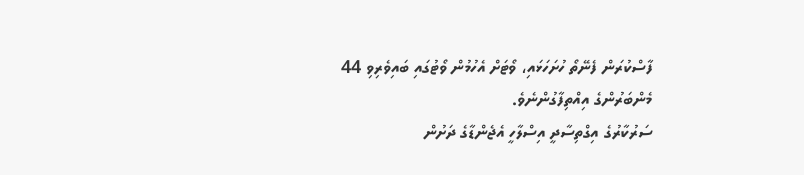ފާސްކުރަން ފެނޭތޯ ހުށަހަޅައި، ވޯޓަށް އެހުމުން ވޯޓުގައި ބައިވެރިވި 44 މެންބަރުންގެ އިއްތިފާގުންނެވެ.
ސަރުކާރުގެ އިގްތިސާދީ އިސްލާހީ އެޖެންޑާގެ ދަށުން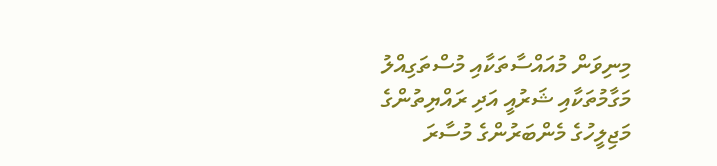މިނިވަން މުއައްސާތަކާއި މުސްތަގިއްލު މަގާމުތަކާއި ޝަރުއީ އަދި ރައްޔިތުންގެ މަޖިލީހުގެ މެންބަރުންގެ މުސާރަ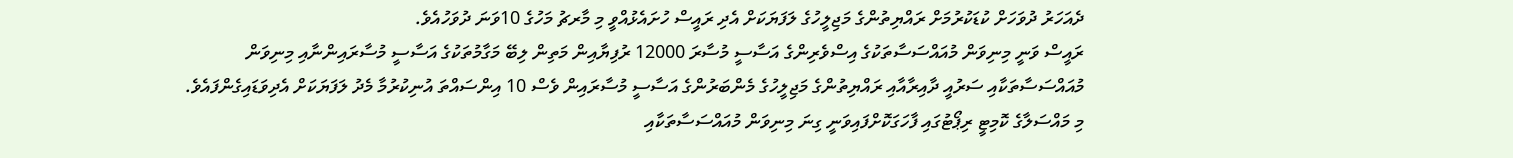ދެއަހަރު ދުވަހަށް ކުޑަކުރުމަށް ރައްޔިތުންގެ މަޖިލީހުގެ ލަފަޔަކަށް އެދި ރައީސް ހުށައެޅުއްވީ މި މާރޗު މަހުގެ 10ވަނަ ދުވަހުއެވެ.
ރައީސް ވަނީ މިނިވަން މުއައްސަސާތަކުގެ އިސްވެރިންގެ އަސާސީ މުސާރަ 12000 ރުފިޔާއިން މަތިން ލިބޭ މަގާމުތަކުގެ އަސާސީ މުސާރައިންނާއި މިނިވަން މުއައްސަސާތަކާއި ސަރުއީ ދާއިރާއާއި ރައްޔިތުންގެ މަޖިލީހުގެ މެންބަރުންގެ އަސާސީ މުސާރައިން ވެސް 10 އިންސައްތަ އުނިކުރުމާ މެދު ލަފަޔަކަށް އެދިވަޑައިގެންފައެވެ.
މި މައްސަލާގެ ކޮމިޓީ ރިޕޯޓުގައި ފާހަގަކޮށްފައިވަނީ ގިނަ މިނިވަން މުއައްސަސާތަކާއި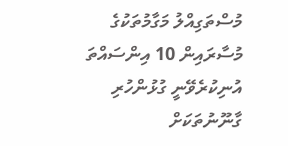މުސްތަގިއްލު މަގާމުތަކުގެ މުސާރައިން 10 އިންސައްތަ އުނިކުރެވޭނީ ގުޅުންހުރި ގާނޫނުތަކަށް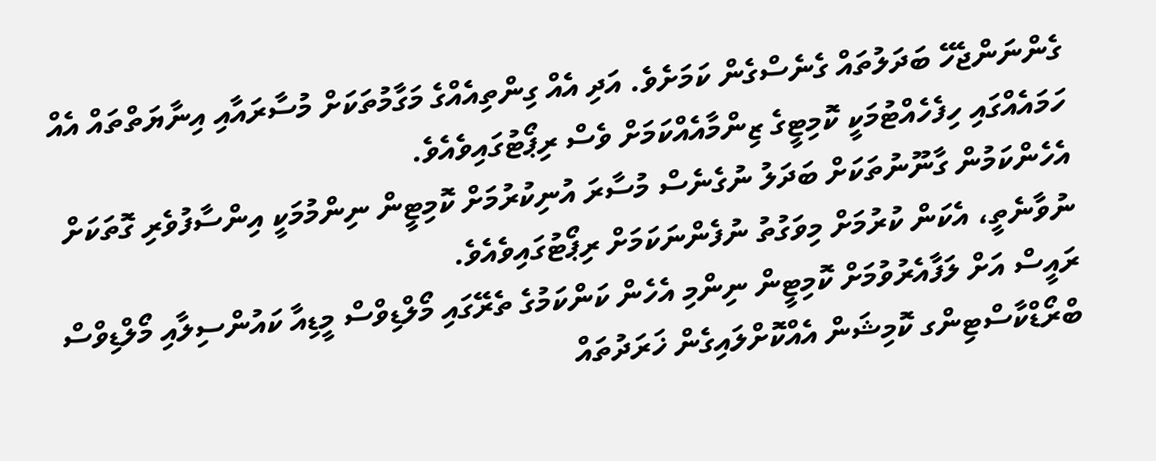ގެންނަންޖެހޭ ބަދަލުތައް ގެނެސްގެން ކަމަށެވެ. އަދި އެއް ގިންތިއެއްގެ މަގާމުތަކަށް މުސާރައާއި އިނާޔަތްތައް އެއް ހަމައެއްގައި ހިފެހެއްޓުމަކީ ކޮމިޓީގެ ޒިންމާއެއްކަމަށް ވެސް ރިޕޯޓުގައިވެއެވެ.
އެހެންކަމުން ގާނޫނުތަކަށް ބަދަލު ނުގެނެސް މުސާރަ އުނިކުރުމަށް ކޮމިޓީން ނިންމުމަކީ އިންސާފުވެރި ގޮތަކަށް ނުވާނެތީ، އެކަން ކުރުމަށް މިވަގުތު ނުފެންނަކަމަށް ރިޕޯޓުގައިވެއެވެ.
ރައީސް އަށް ލަފާއެރުވުމަށް ކޮމިޓީން ނިންމި އެހެން ކަންކަމުގެ ތެރޭގައި މޯލްޑިވްސް މީޑިއާ ކައުންސިލާއި މޯލްޑިވްސް ބްރޯޑްކާސްޓިންގ ކޮމިޝަން އެއްކޮށްލައިގެން ޚަރަދުތައް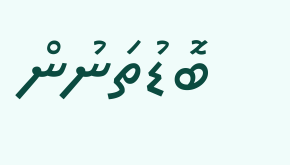ބޮޑުތަނުން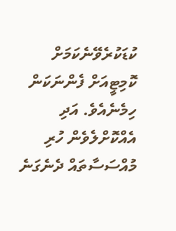ކުޑަކުރެވޭނެކަމަށް ކޮމިޓީއަށް ފެންނަކަން ހިމެނެއެވެ. އަދި އެއްކޮށްލެވެން ހުރި މުއްސަސާތައް ދެނެގަނެ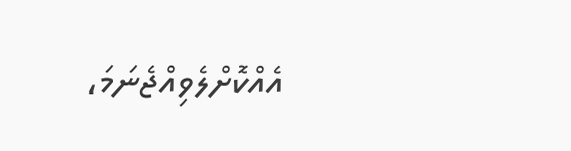އެއްކޮށްލެވިއްޖެނަމަ،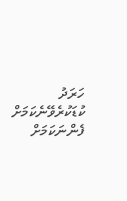ހަރަދު ކުޑަކުރެވޭނެކަމަށް ފެންނަކަމަށް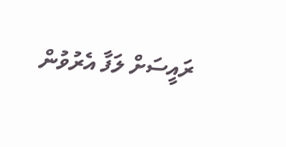ރައީސަށް ލަފާ އެރުވުން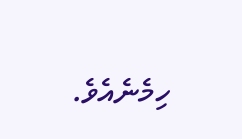ހިމެނެއެވެ.